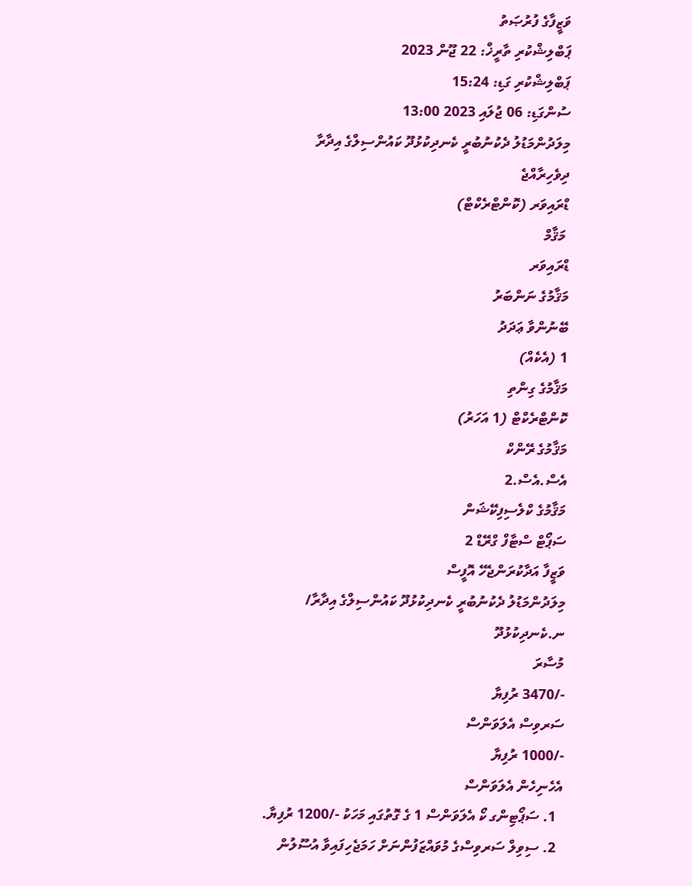ވަޒީފާގެ ފުރުޞަތު
ޕަބްލިޝްކުރި ތާރީޚް: 22 ޖޫން 2023
ޕަބްލިޝްކުރި ގަޑި: 15:24
ސުންގަޑި: 06 ޖުލައި 2023 13:00
މިލަދުންމަޑުލު ދެކުނުބުރީ ކެނދިކުޅުދޫ ކައުންސިލްގެ އިދާރާ
ދިވެހިރާއްޖެ
ޑްރައިވަރ (ކޮންޓްރެކްޓް)
 މަޤާމް
ޑްރައިވަރ
މަޤާމުގެ ނަންބަރު
ބޭނުންވާ ޢަދަދު
1 (އެކެއް)
މަޤާމުގެ ގިންތި
ކޮންޓްރެކްޓް (1 އަހަރު)
މަޤާމުގެ ރޭންކް
އެސް.އެސް.2
މަޤާމުގެ ކްލެސިފިކޭޝަން
ސަޕޯޓް ސްޓާފް ގްރޭޑް 2
ވަޒީފާ އަދާކުރަންޖެހޭ އޮފީސް
މިލަދުންމަޑުލު ދެކުނުބުރީ ކެނދިކުޅުދޫ ކައުންސިލްގެ އިދާރާ/ ނ.ކެނދިކުޅުދޫ
މުސާރަ
-/3470 ރުފިޔާ
ސަރވިސް އެލަވަންސް
-/1000 ރުފިޔާ
އެހެނިހެން އެލަވަންސް
  1. ސަޕޯޓިންގ ކޯ އެލަވަންސް 1 ގެ ގޮތުގައި މަހަކު -/1200 ރުފިޔާ.
  2. ސިވިލް ސަރވިސްގެ މުވައްޒަފުންނަށް ހަމަޖެހިފައިވާ އުސޫލުން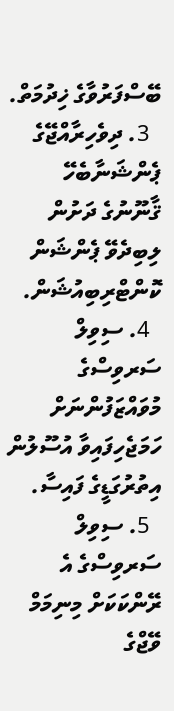ބޭސްފަރުވާގެ ޚިދުމަތް.
  3. ދިވެހިރާއްޖޭގެ ޕެންޝަނާބެހޭ ޤާނޫނުގެ ދަށުން ލިބިދެވޭ ޕެންޝަން ކޮންޓްރިބިއުޝަން.
  4. ސިވިލް ސަރވިސްގެ މުވައްޒަފުންނަށް ހަމަޖެހިފައިވާ އުސޫލުން އިތުރުގަޑީގެ ފައިސާ.
  5. ސިވިލް ސަރވިސްގެ އެ ރޭންކަކަށް މިނިމަމް ވޭޖްގެ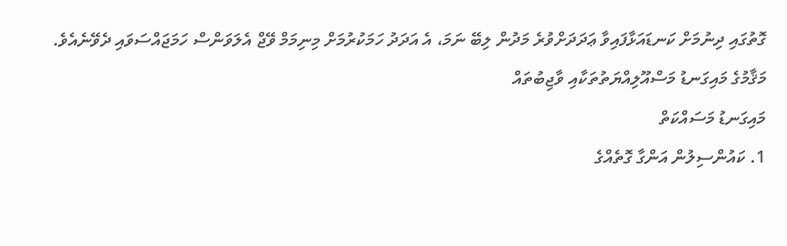ގޮތުގައި ދިނުމަށް ކަނޑައަޅާފައިވާ ޢަދަދަށްވުރެ މަދުން ލިބޭ ނަމަ، އެ އަދަދު ހަމަކުރުމަށް މިނިމަމް ވޭޖް އެލަވަންސް ހަމަޖައްސަވައި ދެވޭނެއެވެ.
މަޤާމުގެ މައިގަނޑު މަސްއޫލިއްޔަތުތަކާއި ވާޖިބުތައް
މައިގަނޑު މަސައްކަތް
1. ކައުންސިލުން އަންގާ ގޮތެއްގެ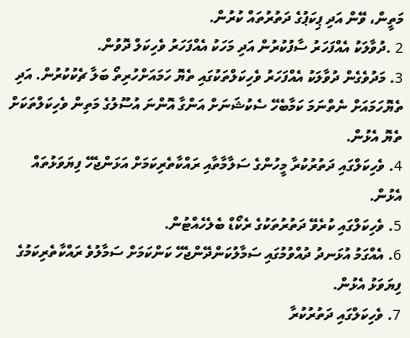މަތީން، ވޭން އަދި ޕިކަޕުގެ ދަތުރުތައް ކުރުން.
2 .ދުވާލަކު އެއްފަހަރު ސާފުކުރުން އަދި މަހަކު އެއްފަހަރު ވެހިކަލް ދޮވުން.
3. މަދުވެގެން ދުވާލަކު އެއްފަހަރު ވެހިކަލްތަކުގައި ތެޔޮ ހަމައަށްހުރިތޯ ބަލާ ޗެކުކުރުން. އަދި ތެޔޮހަމައަށް ނެތްނަމަ ކަމާބެހޭ ސެކުޝަނަށް އަންގާ އޮންނަ އުސޫލުގެ މަތިން ވެހިކަލްތަކަށް ތެޔޮ އެޅުން.
4. ވެހިކަލްގައި ދަތުރުކުރާ މީހުންގެ ސަލާމާތާއި ރައްކާތެރިކަމަށް އަޅަންޖެހޭ ފިޔަވަޅުތައް އެޅުން.
5. ވެހިކަލްގައި ކުރެވޭ ދަތުރުތަކުގެ ރެކޯޑް ބެލެހެއްޓުން.
6. އެއްގަމު އުޅަނދު ދުއްވުމުގައި ސަމާލުކަންދޭންޖެހޭ ކަންކަމަށް ސަމާލުވެ ރައްކާތެރިކަމުގެ ފިޔަވަޅު އެޅުން.
7. ވެހިކަލްގައި ދަތުރުކުރާ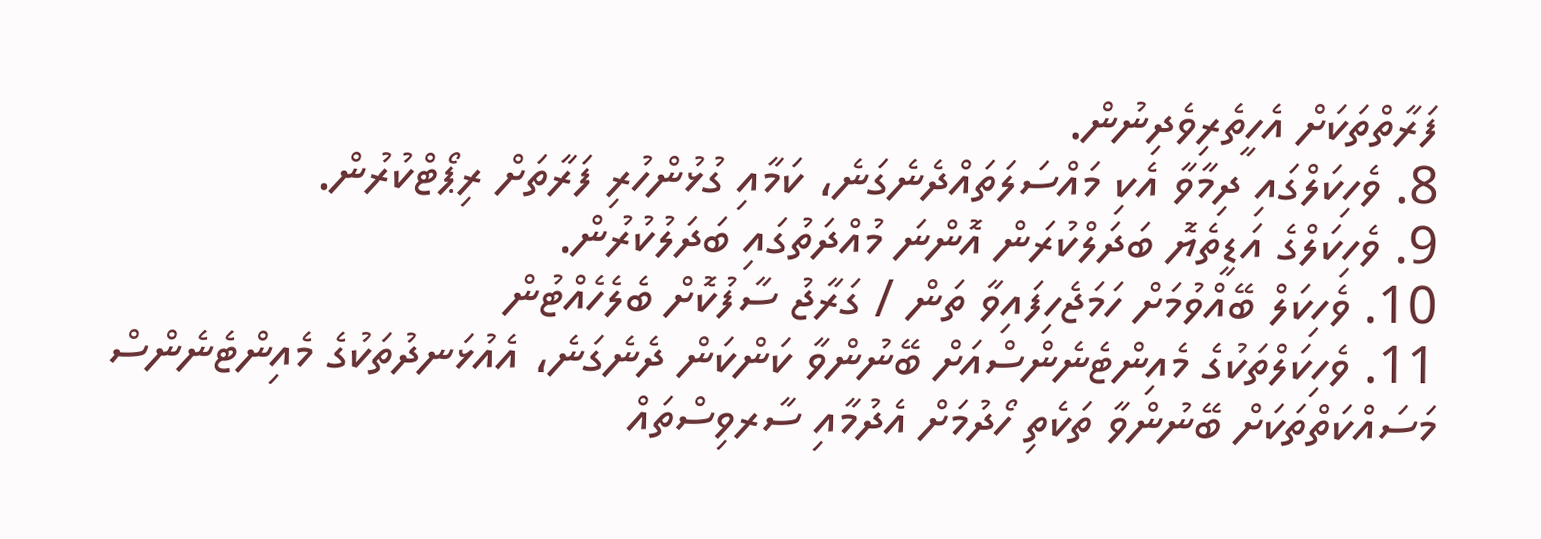ފަރާތްތަކަށް އެހީތެރިވެދިނުން.
8. ވެހިކަލްގައި ދިމާވާ އެކި މައްސަލަތައްދެނެގަނެ، ކަމާއި ގުޅުންހުރި ފަރާތަށް ރިޕޯޓްކުރުން.
9. ވެހިކަލްގެ އަޑީތެޔޮ ބަދަލްކުރަން އޮންނަ މުއްދަތުގައި ބަދަލުކުރުން.
10. ވެހިކަލް ބޭއްވުމަށް ހަމަޖެހިފައިވާ ތަން / ގަރާޖު ސާފުކޮށް ބެލެހެއްޓުން
11. ވެހިކަލްތަކުގެ މެއިންޓެނެންސްއަށް ބޭނުންވާ ކަންކަން ދެނެގަނެ، އެއުޅަނދުތަކުގެ މެއިންޓެނެންސް މަސައްކަތްތަކަށް ބޭނުންވާ ތަކެތި ހޯދުމަށް އެދުމާއި ސާރވިސްތައް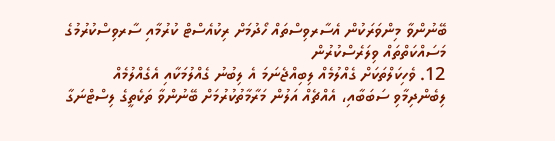ބޭނުންވާ މިންވަރަކުން އެސާރވިސްތައް ހޯދުމަށް ރިކުއެސްޓް ކުރުމާއި ސާރވިސްކުރުމުގެ މަސައްކަތްތައް ވިލަރެސްކުރުން
12. ވެހިކަލްތަކަށް ގެއްލުމެއް ލިބިއްޖެނަމަ އެ ލިބުނު ގެއްލުމަކާއި އެގެއްލުމެއް ލިބެންދިމާވި ސަބަބާއި، އެއްޗެއް އަލުން މަރާމާތުކުރުމަށް ބޭނުންވާ ތަކެތީގެ ލިސްޓްނަގާ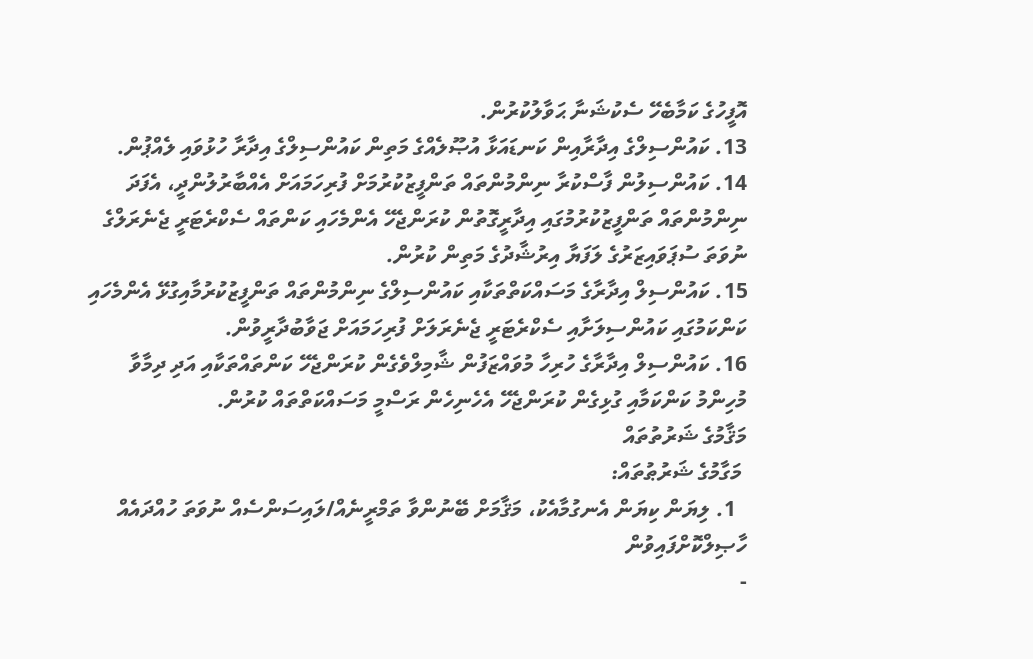އޮފީހުގެ ކަމާބެހޭ ސެކުޝަނާ ޙަވާލުކުރުން.
13. ކައުންސިލްގެ އިދާރާއިން ކަނޑައަޅާ އުޞޫލެއްގެ މަތިން ކައުންސިލްގެ އިދާރާ ހުޅުވައި ލެއްޕުން.
14. ކައުންސިލުން ފާސްކުރާ ނިންމުންތައް ތަންފީޒުކުރުމަށް ފުރިހަމައަށް އެއްބާރުލުންދީ، އެފަދަ ނިންމުންތައް ތަންފީޒުކުރުމުގައި އިދާރީގޮތުން ކުރަންޖެހޭ އެންމެހައި ކަންތައް ސެކްރެޓަރީ ޖެނެރަލްގެ ނުވަތަ ސުޕަވައިޒަރުގެ ލަފަޔާ އިރުޝާދުގެ މަތިން ކުރުން.
15. ކައުންސިލް އިދާރާގެ މަސައްކަތްތަކާއި ކައުންސިލްގެ ނިންމުންތައް ތަންފީޒުކުރުމާއިގުޅޭ އެންމެހައި ކަންކަމުގައި ކައުންސިލަށާއި ސެކްރެޓަރީ ޖެނެރަލަށް ފުރިހަމައަށް ޖަވާބުދާރީވުން.
16. ކައުންސިލް އިދާރާގެ ހުރިހާ މުވައްޒަފުން ޝާމިލްވެގެން ކުރަންޖެހޭ ކަންތައްތަކާއި އަދި ދިމާވާ މުހިންމު ކަންކަމާއި ގުޅިގެން ކުރަންޖެހޭ އެހެނިހެން ރަސްމީ މަސައްކަތްތައް ކުރުން.
މަޤާމުގެ ޝަރުތުތައް
 މަގާމުގެ ޝަރުޠުތައް:
  1. ލިޔަން ކިޔަން އެނގުމާއެކު، މަޤާމަށް ބޭނުންވާ ތަމްރީނެއް/ލައިސަންސެއް ނުވަތަ ހުއްދައެއް ހާޞިލްކޮށްފައިވުން
-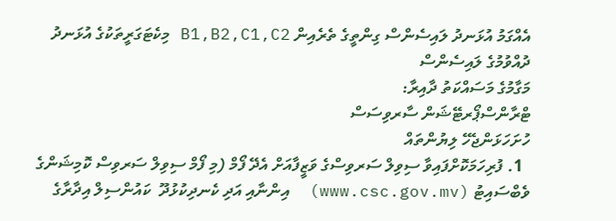އެއްގަމު އުޅަނދު ލައިސެންސް ގިންތީގެ ތެރެއިން B1,B2,C1,C2 މިކެޓަގަރީތަކުގެ އުޅަނދު ދުއްވުމުގެ ލައިސެންސް
މަގާމުގެ މަސައްކަތު ދާއިރާ:
ޓްރާންސްޕޯރޓޭޝަން ސާރވިސަސް
ހުށަހަޅަންޖެހޭ ލިޔުންތައް
  1. ފުރިހަމަކޮށްފައިވާ ސިވިލް ސަރވިސްގެ ވަޒީފާއަށް އެދޭ ފޯމް (މި ފޯމް ސިވިލް ސަރވިސް ކޮމިޝަންގެ ވެބްސައިޓު (www.csc.gov.mv)  އިންނާއި އަދި ކެނދިކުޅުދޫ  ކައުންސިލް އިދާރާގެ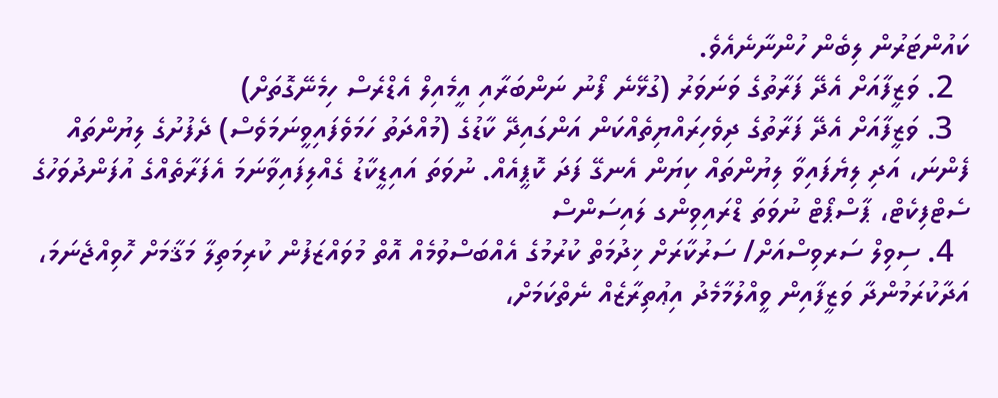ކައުންޓަރުން ލިބެން ހުންނާނެއެވެ.
  2. ވަޒީފާއަށް އެދޭ ފަރާތުގެ ވަނަވަރު (ގުޅޭނެ ފޯނު ނަންބަރާއި އީމެއިލް އެޑްރެސް ހިމެނޭގޮތަށް)
  3. ވަޒީފާއަށް އެދޭ ފަރާތުގެ ދިވެހިރައްޔިތެއްކަން އަންގައިދޭ ކާޑުގެ (މުއްދަތު ހަމަވެފައިވީނަމަވެސް) ދެފުށުގެ ލިޔުންތައް ފެންނަ، އަދި ލިޔެފައިވާ ލިޔުންތައް ކިޔަން އެނގޭ ފަދަ ކޮޕީއެއް. ނުވަތަ އައިޑީކާޑު ގެއްލިފައިވާނަމަ އެފަރާތެއްގެ އުފަންދުވަހުގެ ސެޓްފިކެޓް، ޕާސްޕޯޓް ނުވަތަ ޑްރައިވިންގ ލައިސަންސް
  4. ސިވިލް ސަރވިސްއަށް/ ސަރުކާރަށް ޚިދުމަތް ކުރުމުގެ އެއްބަސްވުމެއް އޮތް މުވައްޒަފުން ކުރިމަތިލާ މަޤާމަށް ހޮވިއްޖެނަމަ، އަދާކުރަމުންދާ ވަޒީފާއިން ވީއްލުމާމެދު އިޢުތިރާޒެއް ނެތްކަމަށް،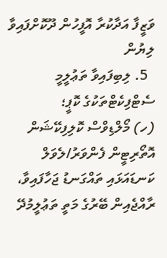ވަޒީފާ އަދާކުރާ އޮފީހުން ދޫކޮށްފައިވާ ލިޔުން
  5. ލިބިފައިވާ ތަޢުލީމީ ސެޓްފިކެޓްތަކުގެ ކޮޕީ؛
(ހ) މޯލްޑިވްސް ކޮލިފިކޭޝަން އޮތޯރިޓީން ފެންވަރު/ލެވަލް ކަނޑައަޅައި ތައްގަނޑު ޖަހާފައިވާ،  ރާއްޖެއިން ބޭރުގެ މަތީ ތަޢުލީމުދޭ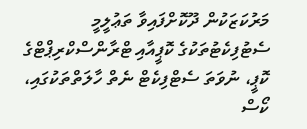މަރުކަޒަކުން ދޫކޮށްފައިވާ ތަޢުލީމީ ސެޓުފިކެޓުތަކުގެ ކޮޕީއާއި ޓްރާންސްކްރިޕްޓްގެ ކޮޕީ، ނުވަތަ ސެޓްފިކެޓް ނެތް ހާލަތްތަކުގައި، ކޯސް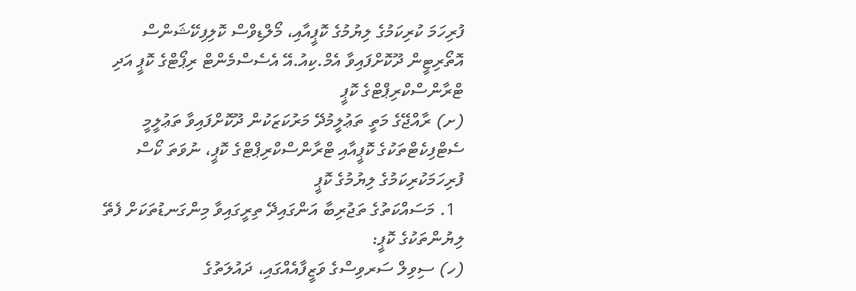ފުރިހަމަ ކުރިކަމުގެ ލިޔުމުގެ ކޮޕީއާއި، މޯލްޑިވްސް ކޮލިފިކޭޝަންސް އޮތޯރިޓީން ދޫކޮށްފައިވާ އެމް.ކިއު.އޭ އެސެސްމެންޓް ރިޕޯޓްގެ ކޮޕީ އަދި ޓްރާންސްކްރިޕްޓްގެ ކޮޕީ
(ށ) ރާއްޖޭގެ މަތީ ތަޢުލީމުދޭ މަރުކަޒަކުން ދޫކޮށްފައިވާ ތަޢުލީމީ ސެޓްފިކެޓްތަކުގެ ކޮޕީއާއި ޓްރާންސްކްރިޕްޓްގެ ކޮޕީ، ނުވަތަ ކޯސް ފުރިހަމަކުރިކަމުގެ ލިޔުމުގެ ކޮޕީ
  1. މަސައްކަތުގެ ތަޖުރިބާ އަންގައިދޭ ތިރީގައިވާ މިންގަނޑުތަކަށް ފެތޭ ލިޔުންތަކުގެ ކޮޕީ:
(ހ) ސިވިލް ސަރވިސްގެ ވަޒީފާއެއްގައި، ދައުލަތުގެ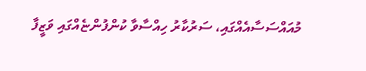މުއައްސަސާއެއްގައި، ސަރުކާރު ހިއްސާވާ ކުންފުންޏެއްގައި ވަޒީފާ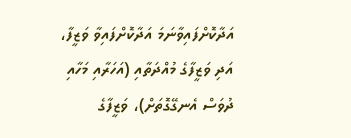އަދާކޮށްފައިވާނަމަ އަދާކޮށްފައިވާ ވަޒީފާ، އަދި ވަޒީފާގެ މުއްދަތާއި (އަހަރާއި މަހާއި ދުވަސް އެނގޭގޮތަށް)، ވަޒީފާގެ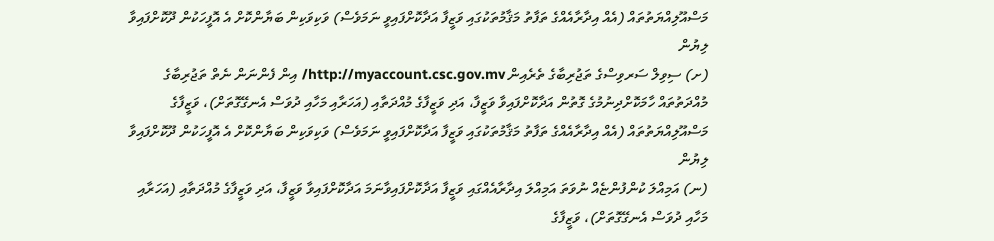މަސްއޫލިއްޔަތުތައް (އެއް އިދާރާއެއްގެ ތަފާތު މަޤާމުތަކުގައި ވަޒީފާ އަދާކޮށްފައިވީ ނަމަވެސް) ވަކިވަކިން ބަޔާންކޮށް އެ އޮފީހަކުން ދޫކޮށްފައިވާ ލިޔުން
(ށ) ސިވިލް ސަރވިސްގެ ތަޖުރިބާގެ ތެރެއިން http://myaccount.csc.gov.mv/ އިން ފެންނަން ނެތް ތަޖުރިބާގެ މުއްދަތުތައް ހާމަކޮށްދިނުމުގެ ގޮތުން އަދާކޮށްފައިވާ ވަޒީފާ، އަދި ވަޒީފާގެ މުއްދަތާއި (އަހަރާއި މަހާއި ދުވަސް އެނގޭގޮތަށް)، ވަޒީފާގެ މަސްއޫލިއްޔަތުތައް (އެއް އިދާރާއެއްގެ ތަފާތު މަޤާމުތަކުގައި ވަޒީފާ އަދާކޮށްފައިވީ ނަމަވެސް) ވަކިވަކިން ބަޔާންކޮށް އެ އޮފީހަކުން ދޫކޮށްފައިވާ ލިޔުން
(ނ) އަމިއްލަ ކުންފުންޏެއް ނުވަތަ އަމިއްލަ އިދާރާއެއްގައި ވަޒީފާ އަދާކޮށްފައިވާނަމަ އަދާކޮށްފައިވާ ވަޒީފާ، އަދި ވަޒީފާގެ މުއްދަތާއި (އަހަރާއި މަހާއި ދުވަސް އެނގޭގޮތަށް)، ވަޒީފާގެ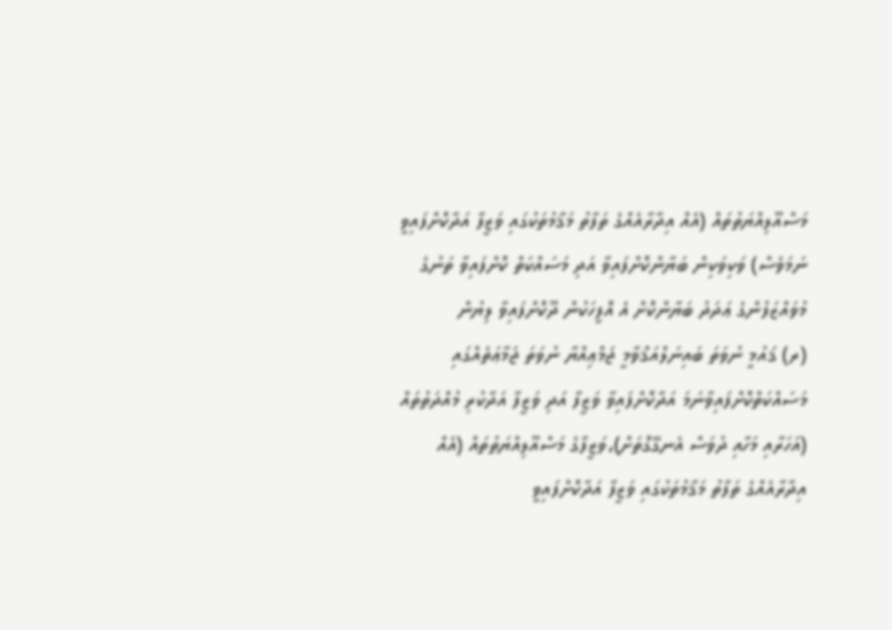މަސްއޫލިއްޔަތުތައް (އެއް އިދާރާއެއްގެ ތަފާތު މަޤާމުތަކުގައި ވަޒީފާ އަދާކޮށްފައިވީ ނަމަވެސް) ވަކިވަކިން ބަޔާންކޮށްފައިވާ އަދި މަސައްކަތް ކޮށްފައިވާ ތަނުގެ މުވައްޒަފުންގެ ޢަދަދު ބަޔާންކޮށް އެ އޮފީހަކުން ދޫކޮށްފައިވާ ލިޔުން
(ރ) ޤައުމީ ނުވަތަ ބައިނަލްއަޤްވާމީ ޖަމްޢިއްޔާ ނުވަތަ ޖަމާޢަތެއްގައި މަސައްކަތްކޮށްފައިވާނަމަ އަދާކޮށްފައިވާ ވަޒީފާ އަދި ވަޒީފާ އަދާކުރި މުއްދަތުތައް (އަހަރާއި މަހާއި ދުވަސް އެނގޭގޮތަށް)،ވަޒީފާގެ މަސްއޫލިއްޔަތުތައް (އެއް އިދާރާއެއްގެ ތަފާތު މަޤާމުތަކުގައި ވަޒީފާ އަދާކޮށްފައިވީ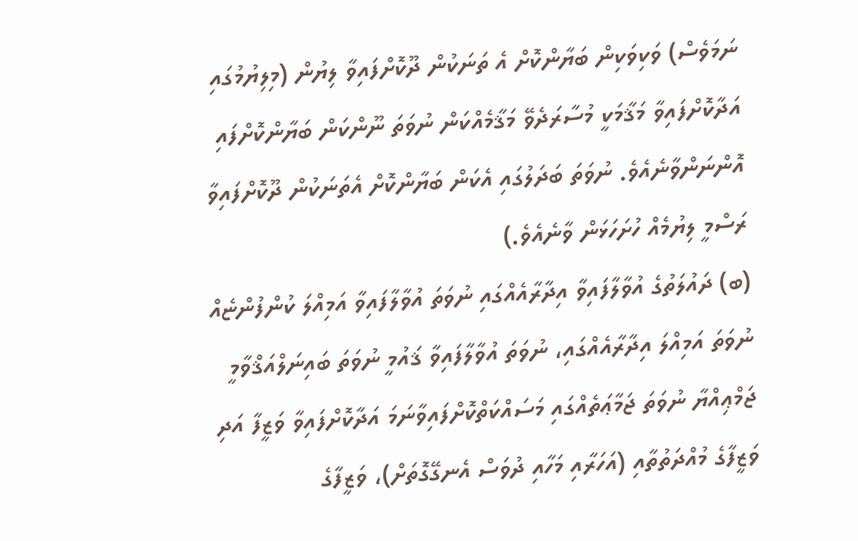ނަމަވެސް) ވަކިވަކިން ބަޔާންކޮށް އެ ތަނަކުން ދޫކޮށްފައިވާ ލިޔުން (މިލިޔުމުގައި އަދާކޮށްފައިވާ މަޤާމަކީ މުސާރަދެވޭ މަޤާމެއްކަން ނުވަތަ ނޫންކަން ބަޔާންކޮށްފައި އޮންނަންވާނެއެވެ. ނުވަތަ ބަދަލުގައި އެކަން ބަޔާންކޮށް އެތަނަކުން ދޫކޮށްފައިވާ ރަސްމީ ލިޔުމެއް ހުށަހަޅަން ވާނެއެވެ.)
(ބ) ދައުލަތުގެ އުވާލާފައިވާ އިދާރާއެއްގައި ނުވަތަ އުވާލާފައިވާ އަމިއްލަ ކުންފުންޏެއް ނުވަތަ އަމިއްލަ އިދާރާއެއްގައި، ނުވަތަ އުވާލާފައިވާ ޤައުމީ ނުވަތަ ބައިނަލްއަޤްވާމީ ޖަމްޢިއްޔާ ނުވަތަ ޖަމާޢަތެއްގައި މަސައްކަތްކޮށްފައިވާނަމަ އަދާކޮށްފައިވާ ވަޒީފާ އަދި ވަޒީފާގެ މުއްދަތުތާއި (އަހަރާއި މަހާއި ދުވަސް އެނގޭގޮތަށް)، ވަޒީފާގެ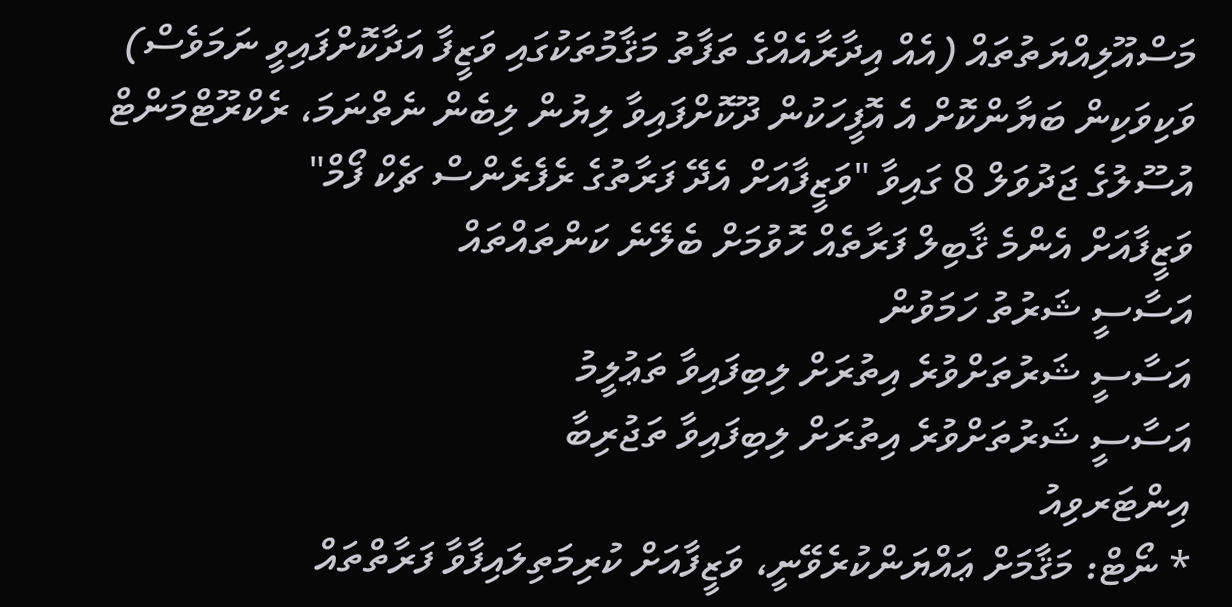މަސްއޫލިއްޔަތުތައް (އެއް އިދާރާއެއްގެ ތަފާތު މަޤާމުތަކުގައި ވަޒީފާ އަދާކޮށްފައިވީ ނަމަވެސް) ވަކިވަކިން ބަޔާންކޮށް އެ އޮފީހަކުން ދޫކޮށްފައިވާ ލިޔުން ލިބެން ނެތްނަމަ، ރެކްރޫޓްމަންޓް އުސޫލުގެ ޖަދުވަލް 8 ގައިވާ "ވަޒީފާއަށް އެދޭ ފަރާތުގެ ރެފެރެންސް ޗެކް ފޯމް"
ވަޒީފާއަށް އެންމެ ޤާބިލް ފަރާތެއް ހޮވުމަށް ބެލޭނެ ކަންތައްތައް
އަސާސީ ޝަރުތު ހަމަވުން
އަސާސީ ޝަރުތަށްވުރެ އިތުރަށް ލިބިފައިވާ ތަޢުލީމު
އަސާސީ ޝަރުތަށްވުރެ އިތުރަށް ލިބިފައިވާ ތަޖުރިބާ
އިންޓަރވިއު
* ނޯޓް: މަޤާމަށް ޢައްޔަންކުރެވޭނީ، ވަޒީފާއަށް ކުރިމަތިލައިފާވާ ފަރާތްތައް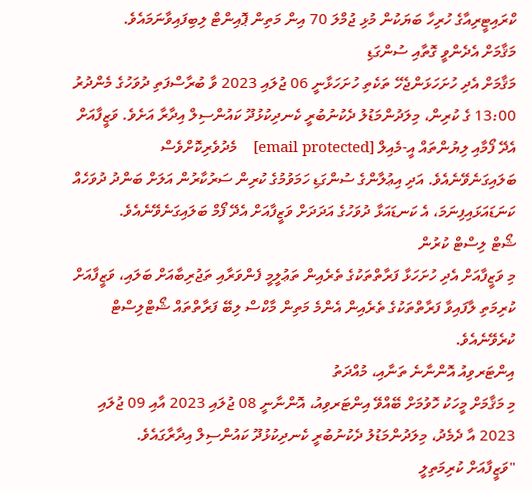ކްރައިޓީރިއާގެ ހުރިހާ ބަޔަކުން މުޅި ޖުމްލަ 70 އިން މަތިން ޕޮއިންޓް ލިބިފައިވާނަމައެވެ.
މަޤާމަށް އެދެންވީ ގޮތާއި ސުންގަޑި
މަޤާމަށް އެދި ހުށަހަޅަންޖެހޭ ތަކެތި ހުށަހަޅާނީ 06 ޖުލައި 2023 ވާ ބުރާސްފަތި ދުވަހުގެ މެންދުރު 13:00 ގެ ކުރިން، މިލަދުންމަޑުލު ދެކުނުބުރީ ކެނދިކުޅުދޫ ކައުންސިލް އިދާރާ އަށެވެ. ވަޒީފާއަށް އެދޭ ފޯމާއި ލިޔުންތައް އީ-މެއިލް [email protected]    މެދުވެރިކޮށްވެސް ބަލައިގަނެވޭނެއެވެ. އަދި އިޢުލާންގެ ސުންގަޑި ހަމަވުމުގެ ކުރިން ސަރުކާރުން އަލަށް ބަންދު ދުވަހެއް ކަނަޑައަޅައިފިނަމަ، އެ ކަނޑައަޅާ ދުވަހުގެ އަދަދަށް ވަޒީފާއަށް އެދޭ ފޯމް ބަލައިގަނެވޭނެއެވެ.
ޝޯޓް ލިސްޓް ކުރުން
މި ވަޒީފާއަށް އެދި ހުށަހަޅާ ފަރާތްތަކުގެ ތެރެއިން ތަޢުލީމީ ފެންވަރާއި ތަޖުރިބާއަށް ބަލައި، ވަޒީފާއަށް ކުރިމަތި ލާފައިވާ ފަރާތްތަކުގެ ތެރެއިން އެންމެ މަތިން މާކްސް ލިބޭ ފަރާތްތައް ޝޯޓްލިސްޓް ކުރެވޭނެއެވެ.
އިންޓަރވިއު އޮންނާނެ ތަނާއި، މުއްދަތު
މި މަޤާމަށް މީހަކު ހޮވުމަށް ބޭއްވޭ އިންޓަރވިއު، އޮންނާނީ 08 ޖުލައި 2023 އާއި 09 ޖުލައި 2023 އާ ދެމެދު، މިލަދުންމަޑުލު ދެކުނުބުރީ ކެނދިކުޅުދޫ ކައުންސިލް އިދާރާގައެވެ.
"ވަޒީފާއަށް ކުރިމަތިލީ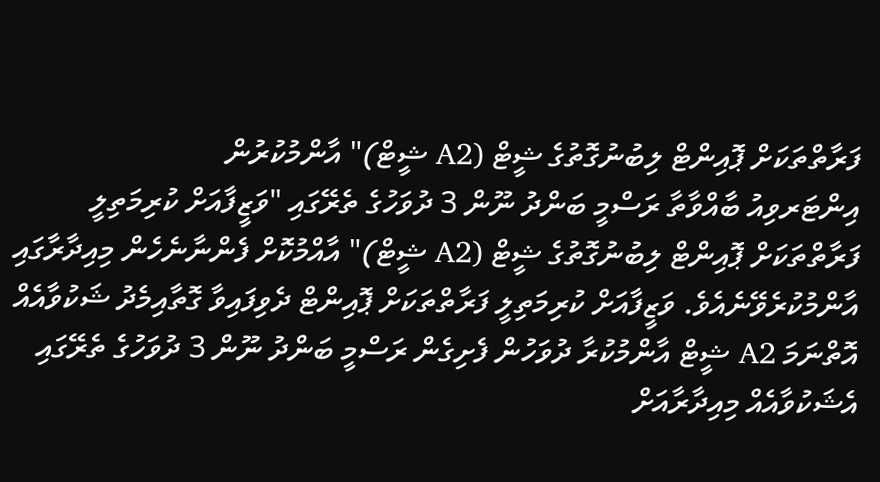ފަރާތްތަކަށް ޕޮއިންޓް ލިބުނުގޮތުގެ ޝީޓް (A2 ޝީޓް)" އާންމުކުރުން
އިންޓަރވިއު ބާއްވާތާ ރަސްމީ ބަންދު ނޫން 3 ދުވަހުގެ ތެރޭގައި "ވަޒީފާއަށް ކުރިމަތިލީ ފަރާތްތަކަށް ޕޮއިންޓް ލިބުނުގޮތުގެ ޝީޓް (A2 ޝީޓް)" އާއްމުކޮށް ފެންނާނެހެން މިއިދާރާގައި އާންމުކުރެވޭނެއެވެ. ވަޒީފާއަށް ކުރިމަތިލީ ފަރާތްތަކަށް ޕޮއިންޓް ދެވިފައިވާ ގޮތާއިމެދު ޝަކުވާއެއް އޮތްނަމަ A2 ޝީޓް އާންމުކުރާ ދުވަހުން ފެށިގެން ރަސްމީ ބަންދު ނޫން 3 ދުވަހުގެ ތެރޭގައި އެޝަކުވާއެއް މިއިދާރާއަށް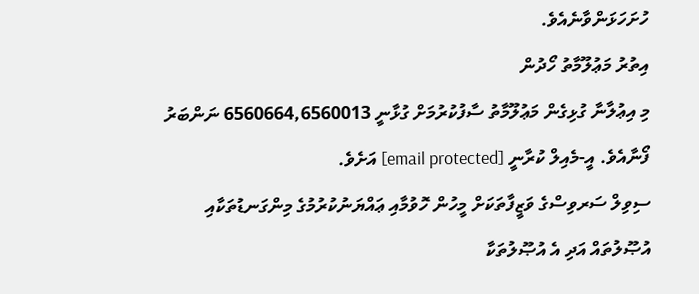ހުށަހަޅަންވާނެއެވެ.
އިތުރު މަޢުލޫމާތު ހޯދުން
މި އިޢުލާނާ ގުޅިގެން މަޢުލޫމާތު ސާފުކުރުމަށް ގުޅާނީ 6560664,6560013 ނަންބަރު ފޯނާއެވެ. އީ-މެއިލް ކުރާނީ [email protected] އަށެވެ.
ސިވިލް ސަރވިސްގެ ވަޒީފާތަކަށް މީހުން ހޮވުމާއި ޢައްޔަނުކުރުމުގެ މިންގަނޑުތަކާއި އުޞޫލުތައް އަދި އެ އުޞޫލުތަކާ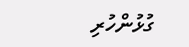ގުޅުންހުރި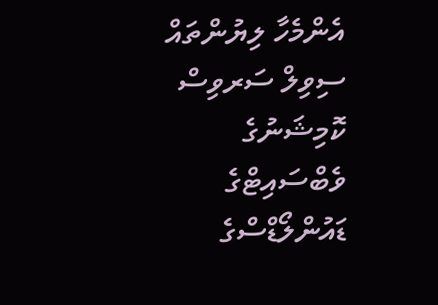އެންމެހާ ލިޔުންތައް ސިވިލް ސަރވިސް ކޮމިޝަނުގެ ވެބްސައިޓްގެ ޑައުންލޯޑްސްގެ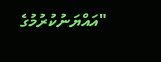"އައްޔަނުކުރުމުގެ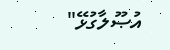އުޞޫލާގުޅޭ"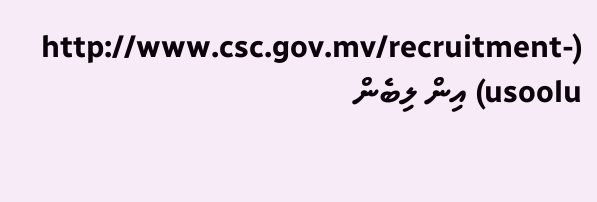(http://www.csc.gov.mv/recruitment-usoolu) އިން ލިބެން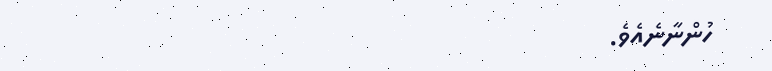ހުންނާނެއެވެ.